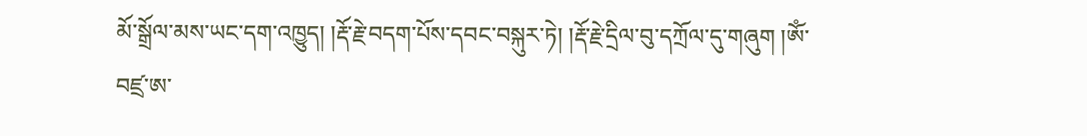མོ་སྒྲོལ་མས་ཡང་དག་འཁྱུད། །རྡོ་རྗེ་བདག་པོས་དབང་བསྐུར་ཏེ། །རྡོ་རྗེ་དྲིལ་བུ་དཀྲོལ་དུ་གཞུག །ཨོཾ་བཛྲ་ཨ་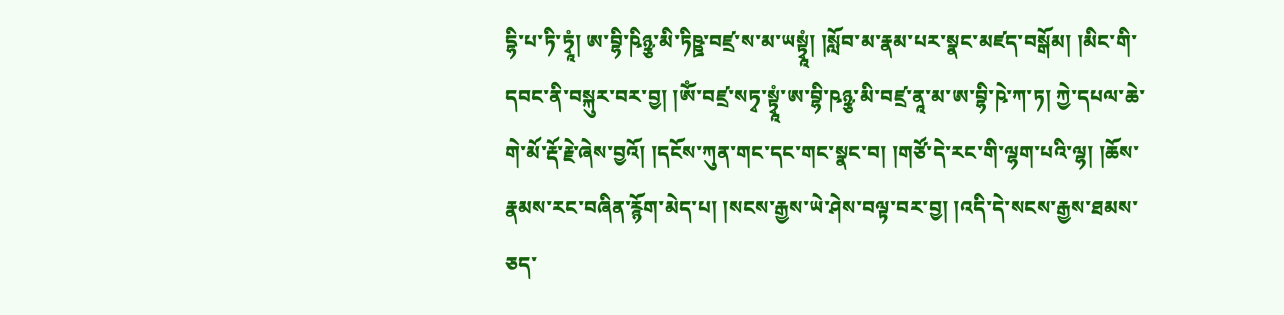དྷི་པ་ཏི་ཏྭཱཾ། ཨ་བྷི་ཥིཉྩ་མི་ཏིཥྛ་བཛྲ་ས་མ་ཡསྟྭཱཾ། །སློབ་མ་རྣམ་པར་སྣང་མཛད་བསྒོམ། །མིང་གི་དབང་ནི་བསྐུར་བར་བྱ། །ཨོཾ་བཛྲ་སཏྭ་སྟྭཱཾ་ཨ་བྷི་ཥཉྩ་མི་བཛྲ་ནཱ་མ་ཨ་བྷི་ཥེ་ཀ་ཏ། ཀྱེ་དཔལ་ཆེ་གེ་མོ་རྡོ་རྗེ་ཞེས་བྱའོ། །དངོས་ཀུན་གང་དང་གང་སྣང་བ། །གཙོ་དེ་རང་གི་ལྷག་པའི་ལྷ། །ཆོས་རྣམས་རང་བཞིན་རྙོག་མེད་པ། །སངས་རྒྱས་ཡེ་ཤེས་བལྟ་བར་བྱ། །འདི་དེ་སངས་རྒྱས་ཐམས་ཅད་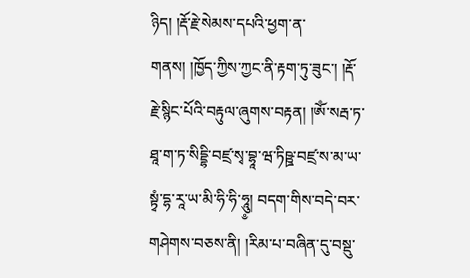ཉིད། །རྡོ་རྗེ་སེམས་དཔའི་ཕྱག་ན་གནས། །ཁྱོད་ཀྱིས་ཀྱང་ནི་རྟག་ཏུ་ཟུང་། །རྡོ་རྗེ་སྙིང་པོའི་བརྟུལ་ཞུགས་བརྟན། །ཨོཾ་སརྦ་ཏ་ཐཱ་ག་ཏ་སིདྡྷི་བཛྲ་སྭ་བྷཱ་ཝ་ཏིཥྛ་བཛྲ་ས་མ་ཡ་སྟྭཾ་དྷ་རཱ་ཡ་མི་ཧི་ཧི་ཧཱུ༵། བདག་གིས་བདེ་བར་གཤེགས་བཅས་ནི། །རིམ་པ་བཞིན་དུ་བསྡུ་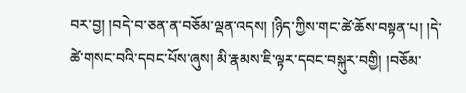བར་བྱ། །བདེ་བ་ཅན་ན་བཅོམ་ལྡན་འདས། །ཉིད་ཀྱིས་གང་ཚེ་ཆོས་བསྟན་པ། །དེ་ཚེ་གསང་བའི་དབང་པོས་ཞུས། མི་རྣམས་ཇི་ལྟར་དབང་བསྐུར་བགྱི། །བཅོམ་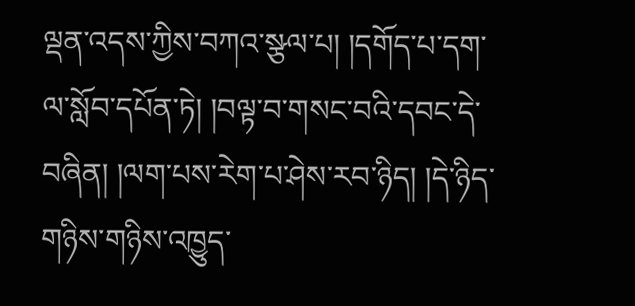ལྡན་འདས་ཀྱིས་བཀའ་སྩལ་པ། །དགོད་པ་དག་ལ་སློབ་དཔོན་ཏེ། །བལྟ་བ་གསང་བའི་དབང་དེ་བཞིན། །ལག་པས་རེག་པ་ཤེས་རབ་ཉིད། །དེ་ཉིད་གཉིས་གཉིས་འཁྱུད་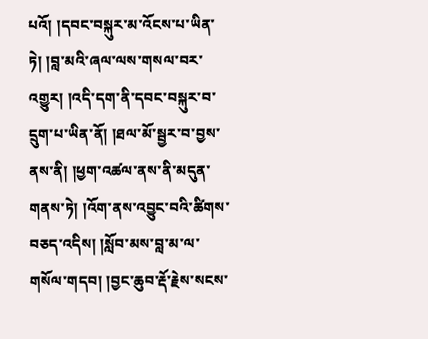པའོ། །དབང་བསྐུར་མ་འོངས་པ་ཡིན་ཏེ། །བླ་མའི་ཞལ་ལས་གསལ་བར་འགྱུར། །འདི་དག་ནི་དབང་བསྐུར་བ་དྲུག་པ་ཡིན་ནོ། །ཐལ་མོ་སྦྱར་བ་བྱས་ནས་ནི། །ཕྱག་འཚལ་ནས་ནི་མདུན་གནས་ཏེ། །འོག་ནས་འབྱུང་བའི་ཚིགས་བཅད་འདིས། །སློབ་མས་བླ་མ་ལ་གསོལ་གདབ། །བྱང་ཆུབ་རྡོ་རྗེས་སངས་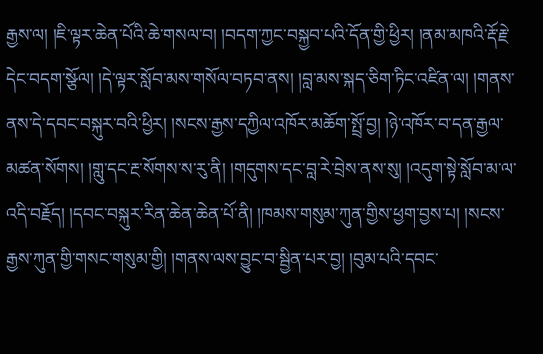རྒྱས་ལ། །ཇི་ལྟར་ཆེན་པོའི་ཆེ་གསལ་བ། །བདག་ཀྱང་བསྐྱབ་པའི་དོན་གྱི་ཕྱིར། །ནམ་མཁའི་རྡོ་རྗེ་དེང་བདག་སྩོལ། །དེ་ལྟར་སློབ་མས་གསོལ་བཏབ་ནས། །བླ་མས་སྐད་ཅིག་ཏིང་འཛིན་ལ། །གནས་ནས་དེ་དབང་བསྐུར་བའི་ཕྱིར། །སངས་རྒྱས་དཀྱིལ་འཁོར་མཆོག་སྤྲོ་བྱ། །ཉེ་འཁོར་བ་དན་རྒྱལ་མཚན་སོགས། །གླུ་དང་རྔ་སོགས་ས་རུ་ནི། །གདུགས་དང་བླ་རེ་བྲེས་ནས་སུ། །འདུག་སྟེ་སློབ་མ་ལ་འདི་བརྗོད། །དབང་བསྐུར་རིན་ཆེན་ཆེན་པོ་ནི། །ཁམས་གསུམ་ཀུན་གྱིས་ཕྱག་བྱས་པ། །སངས་རྒྱས་ཀུན་གྱི་གསང་གསུམ་གྱི། །གནས་ལས་བྱུང་བ་སྦྱིན་པར་བྱ། །བུམ་པའི་དབང་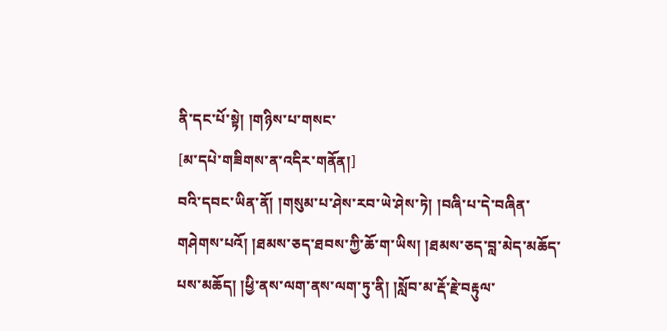ནི་དང་པོ་སྟེ། །གཉིས་པ་གསང་
[མ་དཔེ་གཟིགས་ན་འདིར་གནོན།]
བའི་དབང་ཡིན་ནོ། །གསུམ་པ་ཤེས་རབ་ཡེ་ཤེས་ཏེ། །བཞི་པ་དེ་བཞིན་གཤེགས་པའོ། །ཐམས་ཅད་ཐབས་ཀྱི་ཆོ་ག་ཡིས། །ཐམས་ཅད་བླ་མེད་མཆོད་པས་མཆོད། །ཕྱི་ནས་ལག་ནས་ལག་ཏུ་ནི། །སློབ་མ་རྡོ་རྗེ་བརྟུལ་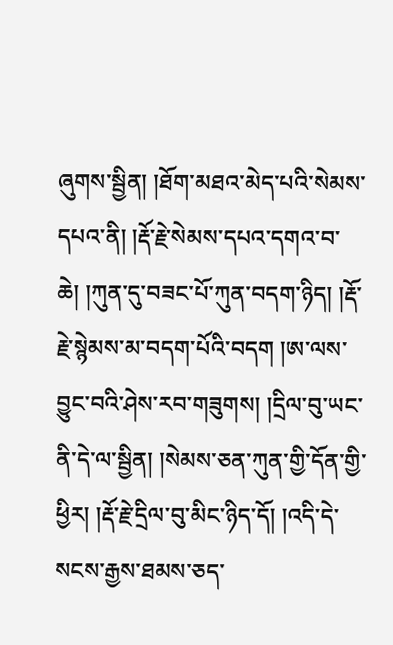ཞུགས་སྦྱིན། །ཐོག་མཐའ་མེད་པའི་སེམས་དཔའ་ནི། །རྡོ་རྗེ་སེམས་དཔའ་དགའ་བ་ཆེ། །ཀུན་དུ་བཟང་པོ་ཀུན་བདག་ཉིད། །རྡོ་རྗེ་སྙེམས་མ་བདག་པོའི་བདག །ཨ་ལས་བྱུང་བའི་ཤེས་རབ་གཟུགས། །དྲིལ་བུ་ཡང་ནི་དེ་ལ་སྦྱིན། །སེམས་ཅན་ཀུན་གྱི་དོན་གྱི་ཕྱིར། །རྡོ་རྗེ་དྲིལ་བུ་མིང་ཉིད་དོ། །འདི་དེ་སངས་རྒྱས་ཐམས་ཅད་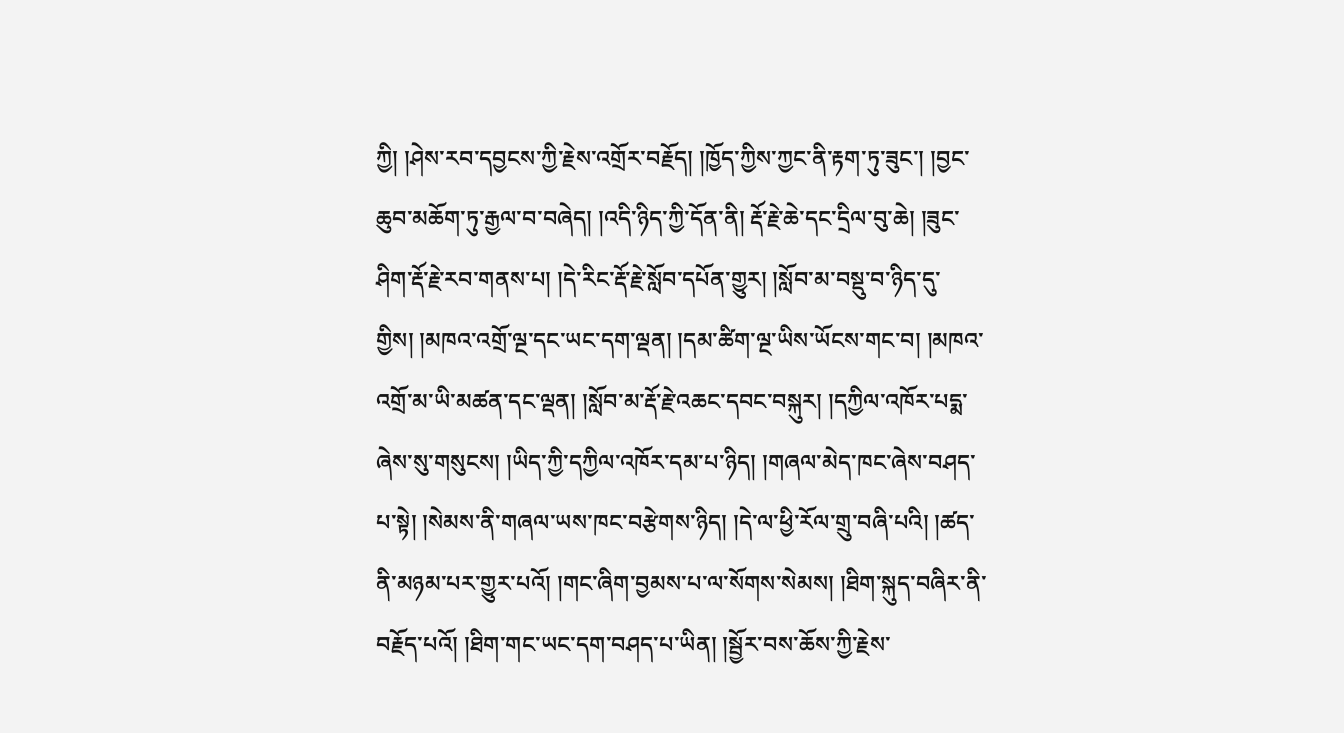ཀྱི། །ཤེས་རབ་དབྱངས་ཀྱི་རྗེས་འགྲོར་བརྗོད། །ཁྱོད་ཀྱིས་ཀྱང་ནི་རྟག་ཏུ་ཟུང་། །བྱང་ཆུབ་མཆོག་ཏུ་རྒྱལ་བ་བཞེད། །འདི་ཉིད་ཀྱི་དོན་ནི། རྡོ་རྗེ་ཆེ་དང་དྲིལ་བུ་ཆེ། །ཟུང་ཤིག་རྡོ་རྗེ་རབ་གནས་པ། །དེ་རིང་རྡོ་རྗེ་སློབ་དཔོན་གྱུར། །སློབ་མ་བསྡུ་བ་ཉིད་དུ་གྱིས། །མཁའ་འགྲོ་ལྔ་དང་ཡང་དག་ལྡན། །དམ་ཚིག་ལྔ་ཡིས་ཡོངས་གང་བ། །མཁའ་འགྲོ་མ་ཡི་མཚན་དང་ལྡན། །སློབ་མ་རྡོ་རྗེ་འཆང་དབང་བསྐུར། །དཀྱིལ་འཁོར་པདྨ་ཞེས་སུ་གསུངས། །ཡིད་ཀྱི་དཀྱིལ་འཁོར་དམ་པ་ཉིད། །གཞལ་མེད་ཁང་ཞེས་བཤད་པ་སྟེ། །སེམས་ནི་གཞལ་ཡས་ཁང་བརྩེགས་ཉིད། །དེ་ལ་ཕྱི་རོལ་གྲུ་བཞི་པའི། །ཚད་ནི་མཉམ་པར་གྱུར་པའོ། །གང་ཞིག་བྱམས་པ་ལ་སོགས་སེམས། །ཐིག་སྐུད་བཞིར་ནི་བརྗོད་པའོ། །ཐིག་གང་ཡང་དག་བཤད་པ་ཡིན། །སྦྱོར་བས་ཆོས་ཀྱི་རྗེས་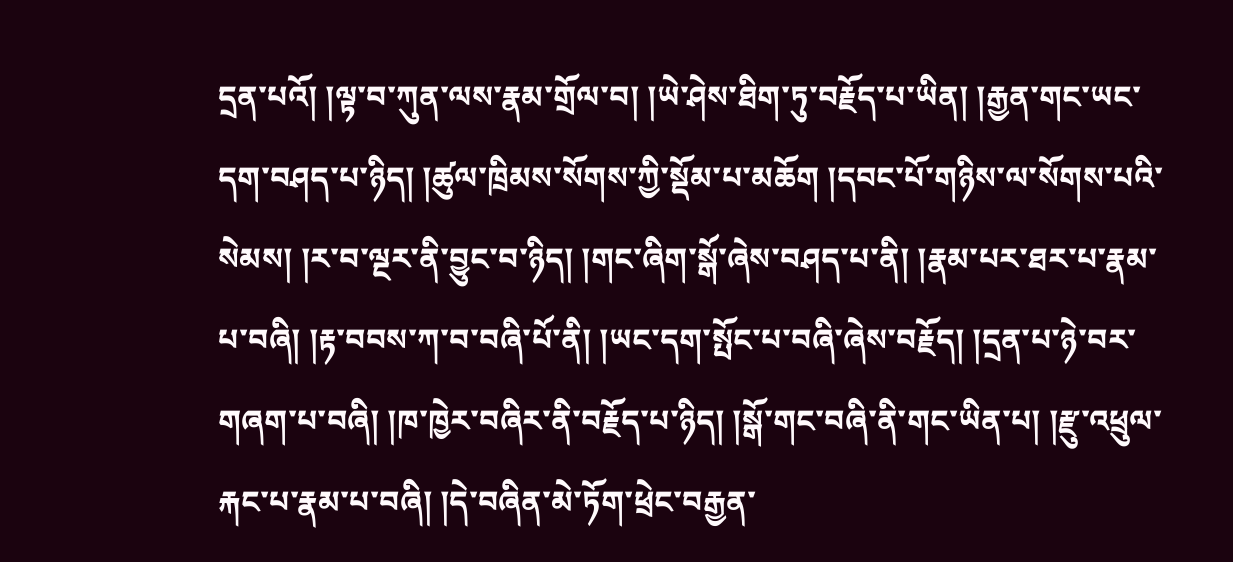དྲན་པའོ། །ལྟ་བ་ཀུན་ལས་རྣམ་གྲོལ་བ། །ཡེ་ཤེས་ཐིག་ཏུ་བརྗོད་པ་ཡིན། །རྒྱན་གང་ཡང་དག་བཤད་པ་ཉིད། །ཚུལ་ཁྲིམས་སོགས་ཀྱི་སྡོམ་པ་མཆོག །དབང་པོ་གཉིས་ལ་སོགས་པའི་སེམས། །ར་བ་ལྔར་ནི་བྱུང་བ་ཉིད། །གང་ཞིག་སྒོ་ཞེས་བཤད་པ་ནི། །རྣམ་པར་ཐར་པ་རྣམ་པ་བཞི། །རྟ་བབས་ཀ་བ་བཞི་པོ་ནི། །ཡང་དག་སྤོང་པ་བཞི་ཞེས་བརྗོད། །དྲན་པ་ཉེ་བར་གཞག་པ་བཞི། །ཁ་ཁྱེར་བཞིར་ནི་བརྗོད་པ་ཉིད། །སྒོ་གང་བཞི་ནི་གང་ཡིན་པ། །རྫུ་འཕྲུལ་རྐང་པ་རྣམ་པ་བཞི། །དེ་བཞིན་མེ་ཏོག་ཕྲེང་བརྒྱན་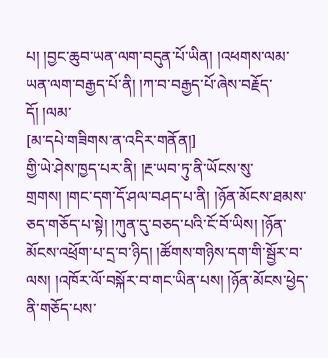པ། །བྱང་ཆུབ་ཡན་ལག་བདུན་པོ་ཡིན། །འཕགས་ལམ་ཡན་ལག་བརྒྱད་པོ་ནི། །ཀ་བ་བརྒྱད་པོ་ཞེས་བརྗོད་དོ། །ལམ་
[མ་དཔེ་གཟིགས་ན་འདིར་གནོན།]
གྱི་ཡེ་ཤེས་ཁྱད་པར་ནི། །རྔ་ཡབ་ཏུ་ནི་ཡོངས་སུ་གྲགས། །གང་དག་དོ་ཤལ་བཤད་པ་ནི། །ཉོན་མོངས་ཐམས་ཅད་གཅོད་པ་སྟེ། །ཀུན་དུ་བཅད་པའི་ངོ་བོ་ཡིས། །ཉོན་མོངས་འཕྲོག་པ་དྲ་བ་ཉིད། །ཚོགས་གཉིས་དག་གི་སྦྱོར་བ་ལས། །འཁོར་ལོ་བསྐོར་བ་གང་ཡིན་པས། །ཉོན་མོངས་ཕྱེད་ནི་གཅོད་པས་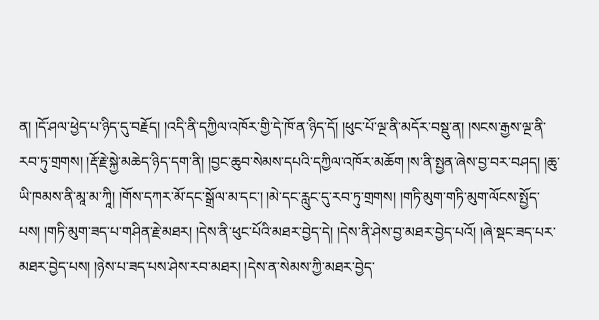ན། །དོ་ཤལ་ཕྱེད་པ་ཉིད་དུ་བརྗོད། །འདི་ནི་དཀྱིལ་འཁོར་གྱི་དེ་ཁོ་ན་ཉིད་དོ། །ཕུང་པོ་ལྔ་ནི་མདོར་བསྡུ་ན། །སངས་རྒྱས་ལྔ་ནི་རབ་ཏུ་གྲགས། །རྡོ་རྗེ་སྐྱེ་མཆེད་ཉིད་དག་ནི། །བྱང་ཆུབ་སེམས་དཔའི་དཀྱིལ་འཁོར་མཆོག །ས་ནི་སྤྱན་ཞེས་བྱ་བར་བཤད། །ཆུ་ཡི་ཁམས་ནི་མཱ་མ་ཀཱི། །གོས་དཀར་མོ་དང་སྒྲོལ་མ་དང་། །མེ་དང་རླུང་དུ་རབ་ཏུ་གྲགས། །གཏི་མུག་གཏི་མུག་ལོངས་སྤྱོད་པས། །གཏི་མུག་ཟད་པ་གཤིན་རྗེ་མཐར། །དེས་ནི་ཕུང་པོའི་མཐར་བྱེད་དེ། །དེས་ནི་ཤེས་བྱ་མཐར་བྱེད་པའོ། །ཞེ་སྡང་ཟད་པར་མཐར་བྱེད་པས། །ཉེས་པ་ཟད་པས་ཤེས་རབ་མཐར། །དེས་ན་སེམས་ཀྱི་མཐར་བྱེད་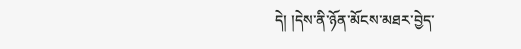དེ། །དེས་ནི་ཉོན་མོངས་མཐར་བྱེད་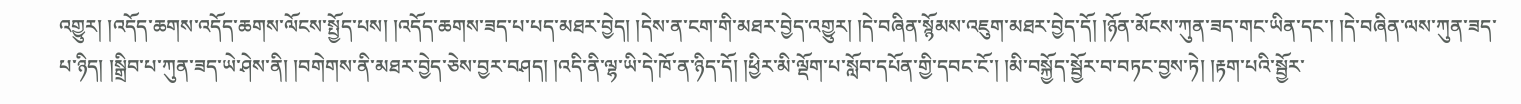འགྱུར། །འདོད་ཆགས་འདོད་ཆགས་ལོངས་སྤྱོད་པས། །འདོད་ཆགས་ཟད་པ་པད་མཐར་བྱེད། །དེས་ན་ངག་གི་མཐར་བྱེད་འགྱུར། །དེ་བཞིན་སྙོམས་འཇུག་མཐར་བྱེད་དོ། །ཉོན་མོངས་ཀུན་ཟད་གང་ཡིན་དང་། །དེ་བཞིན་ལས་ཀུན་ཟད་པ་ཉིད། །སྒྲིབ་པ་ཀུན་ཟད་ཡེ་ཤེས་ནི། །བགེགས་ནི་མཐར་བྱེད་ཅེས་བྱར་བཤད། །འདི་ནི་ལྷ་ཡི་དེ་ཁོ་ན་ཉིད་དོ། །ཕྱིར་མི་ལྡོག་པ་སློབ་དཔོན་གྱི་དབང་ངོ་། །མི་བསྐྱོད་སྦྱོར་བ་བཏང་བྱས་ཏེ། །རྟག་པའི་སྦྱོར་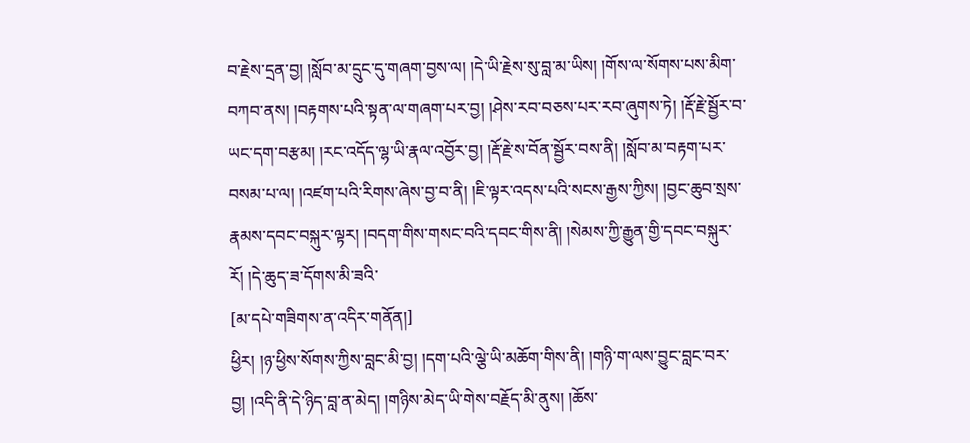བ་རྗེས་དྲན་བྱ། །སློབ་མ་དྲུང་དུ་གཞག་བྱས་ལ། །དེ་ཡི་རྗེས་སུ་བླ་མ་ཡིས། །གོས་ལ་སོགས་པས་མིག་བཀབ་ནས། །བརྟགས་པའི་སྟན་ལ་གཞག་པར་བྱ། །ཤེས་རབ་བཅས་པར་རབ་ཞུགས་ཏེ། །རྡོ་རྗེ་སྦྱོར་བ་ཡང་དག་བརྩམ། །རང་འདོད་ལྷ་ཡི་རྣལ་འབྱོར་བྱ། །རྡོ་རྗེ་ས་བོན་སྦྱོར་བས་ནི། །སློབ་མ་བརྟག་པར་བསམ་པ་ལ། །འཛག་པའི་རིགས་ཞེས་བྱ་བ་ནི། །ཇི་ལྟར་འདས་པའི་སངས་རྒྱས་ཀྱིས། །བྱང་ཆུབ་སྲས་རྣམས་དབང་བསྐུར་ལྟར། །བདག་གིས་གསང་བའི་དབང་གིས་ནི། །སེམས་ཀྱི་རྒྱུན་གྱི་དབང་བསྐུར་རོ། །དེ་ཆུད་ཟ་དོགས་མི་ཟའི་
[མ་དཔེ་གཟིགས་ན་འདིར་གནོན།]
ཕྱིར། །ཉ་ཕྱིས་སོགས་ཀྱིས་བླང་མི་བྱ། །དག་པའི་ལྕེ་ཡི་མཆོག་གིས་ནི། །གཉི་ག་ལས་བྱུང་བླང་བར་བྱ། །འདི་ནི་དེ་ཉིད་བླ་ན་མེད། །གཉིས་མེད་ཡི་གེས་བརྗོད་མི་ནུས། །ཆོས་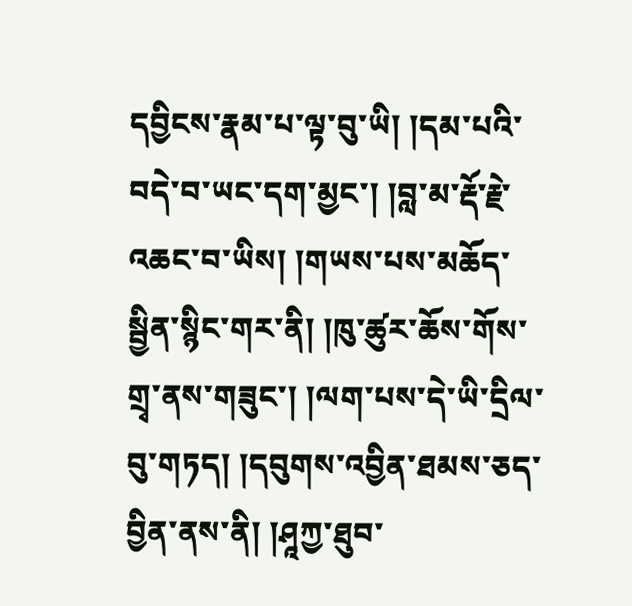དབྱིངས་རྣམ་པ་ལྟ་བུ་ཡི། །དམ་པའི་བདེ་བ་ཡང་དག་མྱང་། །བླ་མ་རྡོ་རྗེ་འཆང་བ་ཡིས། །གཡས་པས་མཆོད་སྦྱིན་སྙིང་གར་ནི། །ཁུ་ཚུར་ཆོས་གོས་གྲྭ་ནས་གཟུང་། །ལག་པས་དེ་ཡི་དྲིལ་བུ་གཏད། །དབུགས་འབྱིན་ཐམས་ཅད་བྱིན་ནས་ནི། །ཤཱཀྱ་ཐུབ་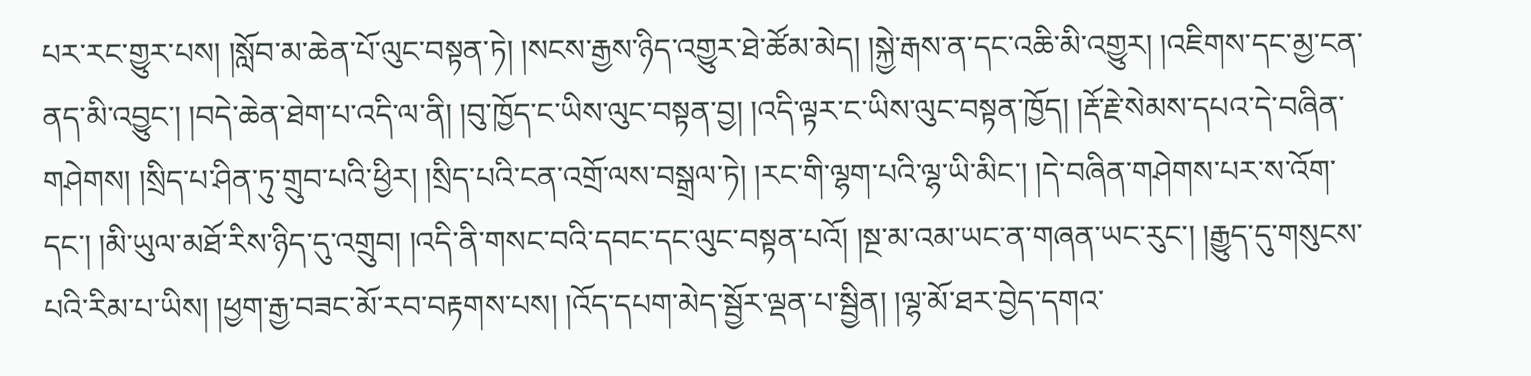པར་རང་གྱུར་པས། །སློབ་མ་ཆེན་པོ་ལུང་བསྟན་ཏེ། །སངས་རྒྱས་ཉིད་འགྱུར་ཐེ་ཚོམ་མེད། །སྐྱེ་རྒས་ན་དང་འཆི་མི་འགྱུར། །འཇིགས་དང་མྱ་ངན་ནད་མི་འབྱུང་། །བདེ་ཆེན་ཐེག་པ་འདི་ལ་ནི། །བུ་ཁྱོད་ང་ཡིས་ལུང་བསྟན་བྱ། །འདི་ལྟར་ང་ཡིས་ལུང་བསྟན་ཁྱོད། །རྡོ་རྗེ་སེམས་དཔའ་དེ་བཞིན་གཤེགས། །སྲིད་པ་ཤིན་ཏུ་གྲུབ་པའི་ཕྱིར། །སྲིད་པའི་ངན་འགྲོ་ལས་བསྒྲལ་ཏེ། །རང་གི་ལྷག་པའི་ལྷ་ཡི་མིང་། །དེ་བཞིན་གཤེགས་པར་ས་འོག་དང་། །མི་ཡུལ་མཐོ་རིས་ཉིད་དུ་འགྲུབ། །འདི་ནི་གསང་བའི་དབང་དང་ལུང་བསྟན་པའོ། །སྔ་མ་འམ་ཡང་ན་གཞན་ཡང་རུང་། །རྒྱུད་དུ་གསུངས་པའི་རིམ་པ་ཡིས། །ཕྱག་རྒྱ་བཟང་མོ་རབ་བརྟགས་པས། །འོད་དཔག་མེད་སྦྱོར་ལྡན་པ་སྦྱིན། །ལྷ་མོ་ཐར་བྱེད་དགའ་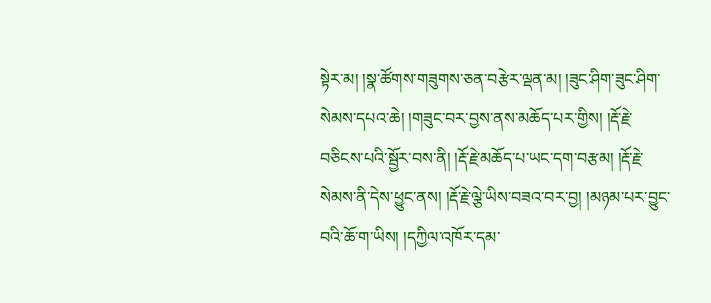སྟེར་མ། །སྣ་ཚོགས་གཟུགས་ཅན་བརྩེར་ལྡན་མ། །ཟུང་ཤིག་ཟུང་ཤིག་སེམས་དཔའ་ཆེ། །གཟུང་བར་བྱས་ནས་མཆོད་པར་གྱིས། །རྡོ་རྗེ་བཅིངས་པའི་སྦྱོར་བས་ནི། །རྡོ་རྗེ་མཆོད་པ་ཡང་དག་བརྩམ། །རྡོ་རྗེ་སེམས་ནི་དེས་ཕྱུང་ནས། །རྡོ་རྗེ་ལྕེ་ཡིས་བཟའ་བར་བྱ། །མཉམ་པར་བྱུང་བའི་ཆོ་ག་ཡིས། །དཀྱིལ་འཁོར་དམ་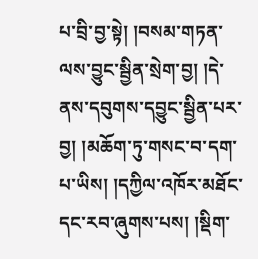པ་བྲི་བྱ་སྟེ། །བསམ་གཏན་ལས་བྱུང་སྦྱིན་སྲེག་བྱ། །དེ་ནས་དབུགས་དབྱུང་སྦྱིན་པར་བྱ། །མཆོག་ཏུ་གསང་བ་དག་པ་ཡིས། །དཀྱིལ་འཁོར་མཐོང་དང་རབ་ཞུགས་པས། །སྡིག་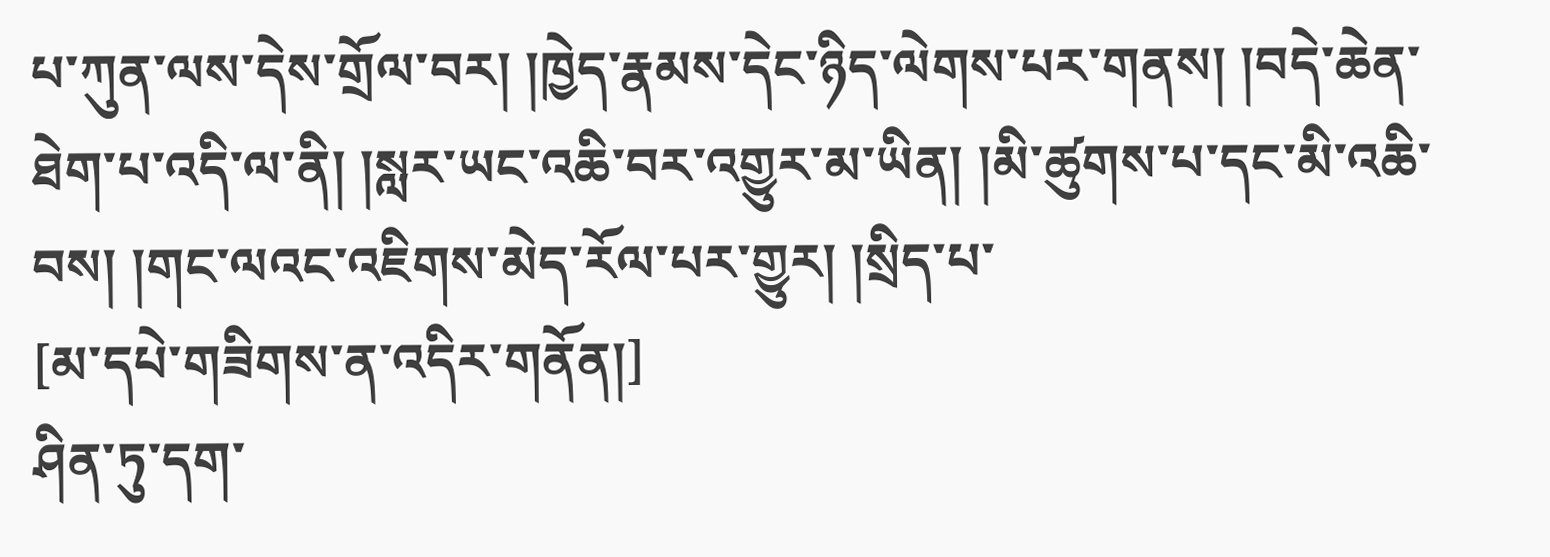པ་ཀུན་ལས་དེས་གྲོལ་བར། །ཁྱེད་རྣམས་དེང་ཉིད་ལེགས་པར་གནས། །བདེ་ཆེན་ཐེག་པ་འདི་ལ་ནི། །སླར་ཡང་འཆི་བར་འགྱུར་མ་ཡིན། །མི་ཚུགས་པ་དང་མི་འཆི་བས། །གང་ལའང་འཇིགས་མེད་རོལ་པར་གྱུར། །སྲིད་པ་
[མ་དཔེ་གཟིགས་ན་འདིར་གནོན།]
ཤིན་ཏུ་དག་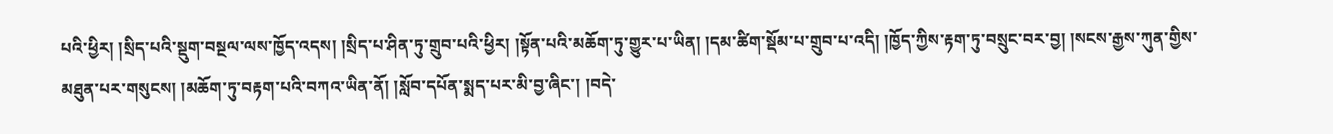པའི་ཕྱིར། །སྲིད་པའི་སྡུག་བསྔལ་ལས་ཁྱོད་འདས། །སྲིད་པ་ཤིན་ཏུ་གྲུབ་པའི་ཕྱིར། །སྟོན་པའི་མཆོག་ཏུ་གྱུར་པ་ཡིན། །དམ་ཚིག་སྡོམ་པ་གྲུབ་པ་འདི། །ཁྱོད་ཀྱིས་རྟག་ཏུ་བསྲུང་བར་བྱ། །སངས་རྒྱས་ཀུན་གྱིས་མཐུན་པར་གསུངས། །མཆོག་ཏུ་བརྟག་པའི་བཀའ་ཡིན་ནོ། །སློབ་དཔོན་སྨད་པར་མི་བྱ་ཞིང་། །བདེ་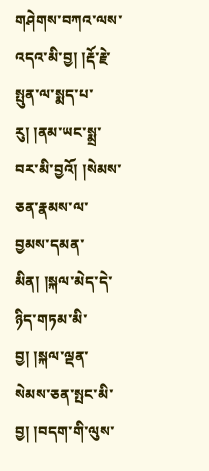གཤེགས་བཀའ་ལས་འདའ་མི་བྱ། །རྡོ་རྗེ་སྤུན་ལ་སྨད་པ་རུ། །ནམ་ཡང་སྨྲ་བར་མི་བྱའོ། །སེམས་ཅན་རྣམས་ལ་བྱམས་དམན་མིན། །སྐལ་མེད་དེ་ཉིད་གཏམ་མི་བྱ། །སྐལ་ལྡན་སེམས་ཅན་སྤང་མི་བྱ། །བདག་གི་ལུས་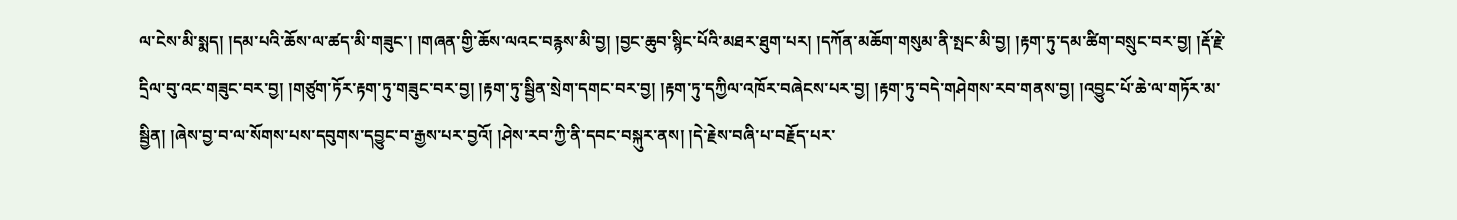ལ་ངེས་མི་སྨད། །དམ་པའི་ཆོས་ལ་ཚད་མི་གཟུང་། །གཞན་གྱི་ཆོས་ལའང་བརྙས་མི་བྱ། །བྱང་ཆུབ་སྙིང་པོའི་མཐར་ཐུག་པར། །དཀོན་མཆོག་གསུམ་ནི་སྤང་མི་བྱ། །རྟག་ཏུ་དམ་ཚིག་བསྲུང་བར་བྱ། །རྡོ་རྗེ་དྲིལ་བུ་འང་གཟུང་བར་བྱ། །གཙུག་ཏོར་རྟག་ཏུ་གཟུང་བར་བྱ། །རྟག་ཏུ་སྦྱིན་སྲེག་དགང་བར་བྱ། །རྟག་ཏུ་དཀྱིལ་འཁོར་བཞེངས་པར་བྱ། །རྟག་ཏུ་བདེ་གཤེགས་རབ་གནས་བྱ། །འབྱུང་པོ་ཆེ་ལ་གཏོར་མ་སྦྱིན། །ཞེས་བྱ་བ་ལ་སོགས་པས་དབུགས་དབྱུང་བ་རྒྱས་པར་བྱའོ། །ཤེས་རབ་ཀྱི་ནི་དབང་བསྐུར་ནས། །དེ་རྗེས་བཞི་པ་བརྗོད་པར་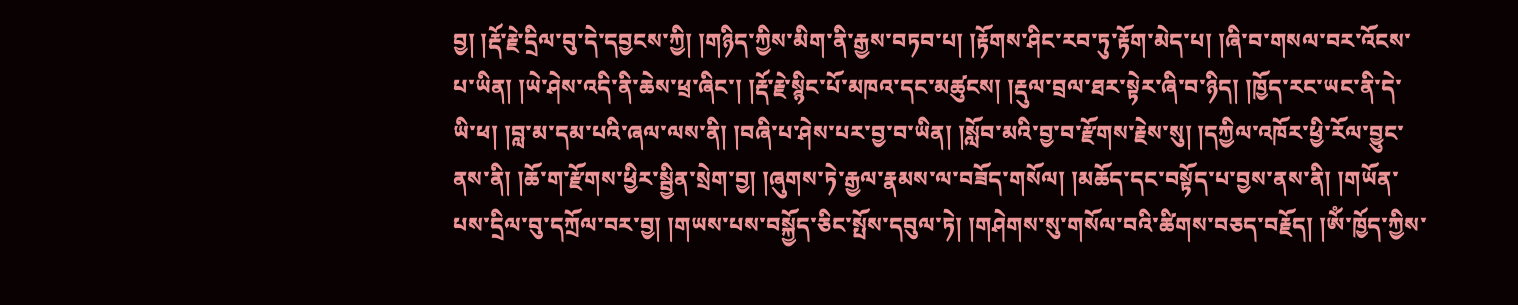བྱ། །རྡོ་རྗེ་དྲིལ་བུ་དེ་དབྱངས་ཀྱི། །གཉིད་ཀྱིས་མིག་ནི་རྒྱས་བཏབ་པ། །རྟོགས་ཤིང་རབ་ཏུ་རྟོག་མེད་པ། །ཞི་བ་གསལ་བར་འོངས་པ་ཡིན། །ཡེ་ཤེས་འདི་ནི་ཆེས་ཕྲ་ཞིང་། །རྡོ་རྗེ་སྙིང་པོ་མཁའ་དང་མཚུངས། །རྡུལ་བྲལ་ཐར་སྟེར་ཞི་བ་ཉིད། །ཁྱོད་རང་ཡང་ནི་དེ་ཡི་ཕ། །བླ་མ་དམ་པའི་ཞལ་ལས་ནི། །བཞི་པ་ཤེས་པར་བྱ་བ་ཡིན། །སློབ་མའི་བྱ་བ་རྫོགས་རྗེས་སུ། །དཀྱིལ་འཁོར་ཕྱི་རོལ་བྱུང་ནས་ནི། །ཆོ་ག་རྫོགས་ཕྱིར་སྦྱིན་སྲེག་བྱ། །ཞུགས་ཏེ་རྒྱལ་རྣམས་ལ་བཟོད་གསོལ། །མཆོད་དང་བསྟོད་པ་བྱས་ནས་ནི། །གཡོན་པས་དྲིལ་བུ་དཀྲོལ་བར་བྱ། །གཡས་པས་བསྐྱོད་ཅིང་སྤོས་དབུལ་ཏེ། །གཤེགས་སུ་གསོལ་བའི་ཚིགས་བཅད་བརྗོད། །ཨོཾ་ཁྱོད་ཀྱིས་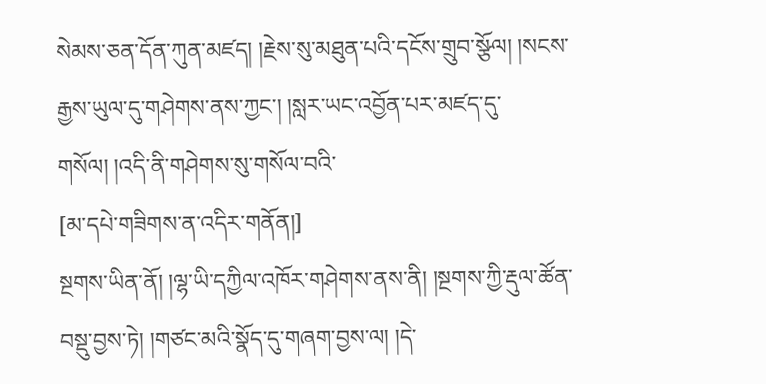སེམས་ཅན་དོན་ཀུན་མཛད། །རྗེས་སུ་མཐུན་པའི་དངོས་གྲུབ་སྩོལ། །སངས་རྒྱས་ཡུལ་དུ་གཤེགས་ནས་ཀྱང་། །སླར་ཡང་འབྱོན་པར་མཛད་དུ་གསོལ། །འདི་ནི་གཤེགས་སུ་གསོལ་བའི་
[མ་དཔེ་གཟིགས་ན་འདིར་གནོན།]
སྔགས་ཡིན་ནོ། །ལྷ་ཡི་དཀྱིལ་འཁོར་གཤེགས་ནས་ནི། །སྔགས་ཀྱི་རྡུལ་ཚོན་བསྡུ་བྱས་ཏེ། །གཙང་མའི་སྣོད་དུ་གཞག་བྱས་ལ། །དེ་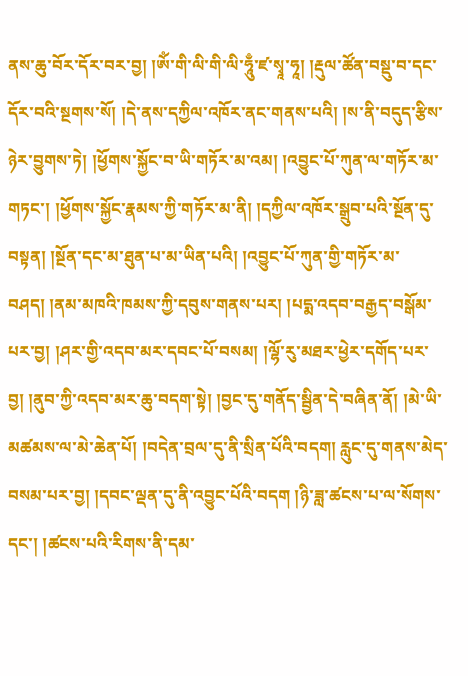ནས་ཆུ་བོར་དོར་བར་བྱ། །ཨོཾ་གི་ལི་གི་ལི་ཧཱུྃ་ཛ་སྭཱ་ཧཱ། །རྡུལ་ཚོན་བསྡུ་བ་དང་དོར་བའི་སྔགས་སོ། །དེ་ནས་དཀྱིལ་འཁོར་ནང་གནས་པའི། །ས་ནི་བདུད་རྩིས་ཉེར་བྱུགས་ཏེ། །ཕྱོགས་སྐྱོང་བ་ཡི་གཏོར་མ་འམ། །འབྱུང་པོ་ཀུན་ལ་གཏོར་མ་གཏང་། །ཕྱོགས་སྐྱོང་རྣམས་ཀྱི་གཏོར་མ་ནི། །དཀྱིལ་འཁོར་སྒྲུབ་པའི་སྔོན་དུ་བསྟན། །སྔོན་དང་མ་ཐུན་པ་མ་ཡིན་པའི། །འབྱུང་པོ་ཀུན་གྱི་གཏོར་མ་བཤད། །ནམ་མཁའི་ཁམས་ཀྱི་དབུས་གནས་པར། །པདྨ་འདབ་བརྒྱད་བསྒོམ་པར་བྱ། །ཤར་གྱི་འདབ་མར་དབང་པོ་བསམ། །ལྷོ་རུ་མཐར་ཕྱེར་དགོད་པར་བྱ། །ནུབ་ཀྱི་འདབ་མར་ཆུ་བདག་སྟེ། །བྱང་དུ་གནོད་སྦྱིན་དེ་བཞིན་ནོ། །མེ་ཡི་མཚམས་ལ་མེ་ཆེན་པོ། །བདེན་བྲལ་དུ་ནི་སྲིན་པོའི་བདག། རླུང་དུ་གནས་མེད་བསམ་པར་བྱ། །དབང་ལྡན་དུ་ནི་འབྱུང་པོའི་བདག །ཉི་ཟླ་ཚངས་པ་ལ་སོགས་དང་། །ཚངས་པའི་རིགས་ནི་དམ་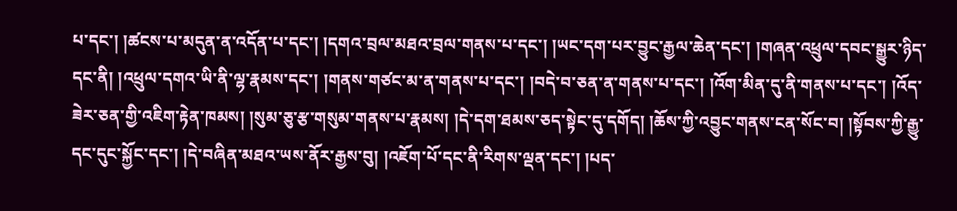པ་དང་། །ཚངས་པ་མདུན་ན་འདོན་པ་དང་། །དགའ་བྲལ་མཐའ་བྲལ་གནས་པ་དང་། །ཡང་དག་པར་བྱུང་རྒྱལ་ཆེན་དང་། །གཞན་འཕྲུལ་དབང་སྒྱུར་ཉིད་དང་ནི། །འཕྲུལ་དགའ་ཡི་ནི་ལྷ་རྣམས་དང་། །གནས་གཙང་མ་ན་གནས་པ་དང་། །བདེ་བ་ཅན་ན་གནས་པ་དང་། །འོག་མིན་དུ་ནི་གནས་པ་དང་། །འོད་ཟེར་ཅན་གྱི་འཇིག་རྟེན་ཁམས། །སུམ་ཅུ་རྩ་གསུམ་གནས་པ་རྣམས། །དེ་དག་ཐམས་ཅད་སྟེང་དུ་དགོད། །ཆོས་ཀྱི་འབྱུང་གནས་ངན་སོང་བ། །སྟོབས་ཀྱི་རྒྱུ་དང་དུང་སྐྱོང་དང་། །དེ་བཞིན་མཐའ་ཡས་ནོར་རྒྱས་བུ། །འཇོག་པོ་དང་ནི་རིགས་ལྡན་དང་། །པད་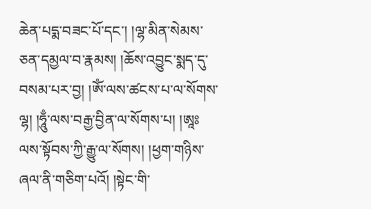ཆེན་པདྨ་བཟང་པོ་དང་། །ལྷ་མིན་སེམས་ཅན་དམྱལ་བ་རྣམས། །ཆོས་འབྱུང་སྨད་དུ་བསམ་པར་བྱ། །ཨོཾ་ལས་ཚངས་པ་ལ་སོགས་ལྷ། །ཧཱུྃ་ལས་བརྒྱ་བྱིན་ལ་སོགས་པ། །ཨཱཿལས་སྟོབས་ཀྱི་རྒྱུ་ལ་སོགས། །ཕྱག་གཉིས་ཞལ་ནི་གཅིག་པའོ། །སྟེང་གི་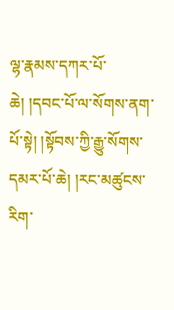ལྷ་རྣམས་དཀར་པོ་ཆེ། །དབང་པོ་ལ་སོགས་ནག་པོ་སྟེ། །སྟོབས་ཀྱི་རྒྱུ་སོགས་དམར་པོ་ཆེ། །རང་མཚུངས་རིག་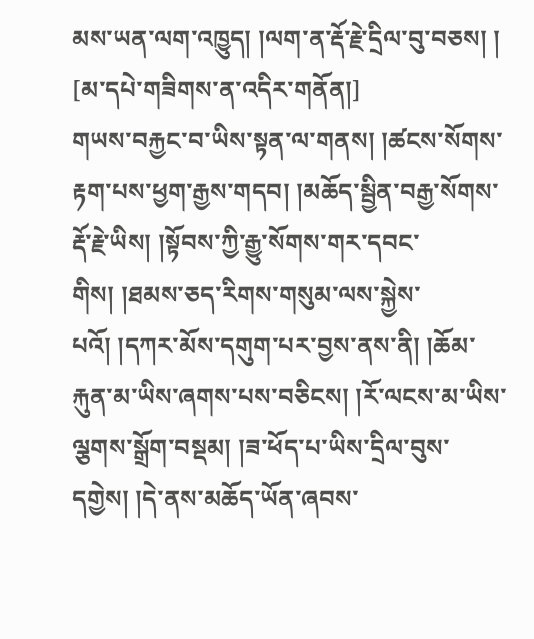མས་ཡན་ལག་འཁྱུད། །ལག་ན་རྡོ་རྗེ་དྲིལ་བུ་བཅས། །
[མ་དཔེ་གཟིགས་ན་འདིར་གནོན།]
གཡས་བརྐྱང་བ་ཡིས་སྟན་ལ་གནས། །ཚངས་སོགས་རྟག་པས་ཕྱག་རྒྱས་གདབ། །མཆོད་སྦྱིན་བརྒྱ་སོགས་རྡོ་རྗེ་ཡིས། །སྟོབས་ཀྱི་རྒྱུ་སོགས་གར་དབང་གིས། །ཐམས་ཅད་རིགས་གསུམ་ལས་སྐྱེས་པའོ། །དཀར་མོས་དགུག་པར་བྱས་ནས་ནི། །ཆོམ་རྐུན་མ་ཡིས་ཞགས་པས་བཅིངས། །རོ་ལངས་མ་ཡིས་ལྕགས་སྒྲོག་བསྡམ། །ཟ་ཕོད་པ་ཡིས་དྲིལ་བུས་དགྱེས། །དེ་ནས་མཆོད་ཡོན་ཞབས་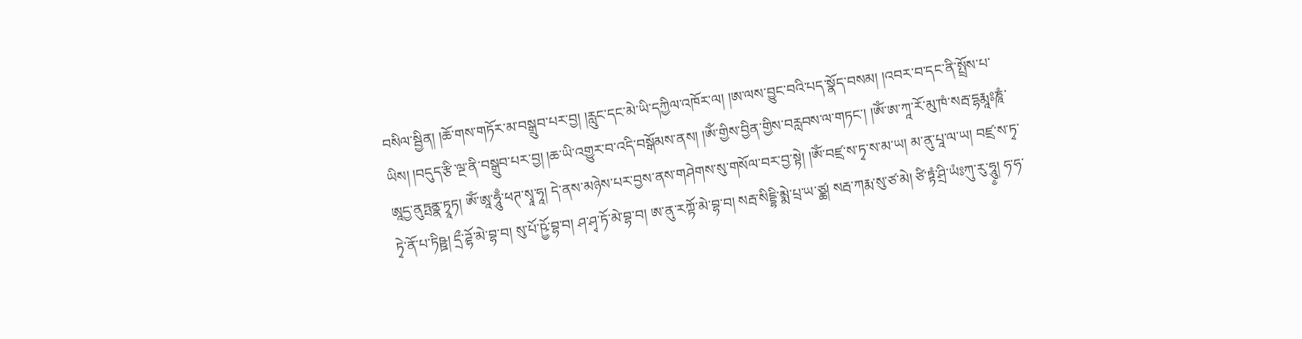བསིལ་སྦྱིན། །ཆོ་གས་གཏོར་མ་བསྒྲུབ་པར་བྱ། །རླུང་དང་མེ་ཡི་དཀྱིལ་འཁོར་ལ། །ཨ་ལས་བྱུང་བའི་པད་སྣོད་བསམ། །འབར་བ་དང་ནི་སྤྲོས་པ་ཡིས། །བདུད་རྩི་ལྔ་ནི་བསྒྲུབ་པར་བྱ། །ཆ་ཡི་འགྱུར་བ་འདི་བསྒོམས་ནས། །ཨོཾ་གྱིས་བྱིན་གྱིས་བརླབས་ལ་གཏང་། །ཨོཾ་ཨ་ཀཱ་རོ་མུ་ཁཾ་སརྦ་དྷརྨཱཿཎཱཾ་ཨཱདྱ་ནུཏྤནྣ་ཏྭཱཏ། ཨོཾ་ཨཱ་ཧཱུྃ་ཕཊ་སྭཱ་ཧཱ། དེ་ནས་མཉེས་པར་བྱས་ནས་གཤེགས་སུ་གསོལ་བར་བྱ་སྟེ། །ཨོཾ་བཛྲ་ས་ཏྭ་ས་མ་ཡ། མ་ནུ་པཱ་ལ་ཡ། བཛྲ་ས་ཏྭ་ཏྭེ་ནོ་པ་ཏིཥྛ། དྲྀ་ཌྷོ་མེ་བྷ་བ། སུ་པོ་ཥྱོ་བྷ་བ། ཤ་ཤྭ་ཏོ་མེ་བྷ་བ། ཨ་ནུ་རཀྟོ་མེ་བྷ་བ། སརྦ་སིདྡྷི་མྨེ་པྲ་ཡ་ཙྪ། སརྦ་ཀརྨ་སུ་ཙ་མེ། ཙི་ཏྟཾ་ཤྲི་ཡཾཿཀུ་རུ་ཧཱུ༵། ཧ་ཧ་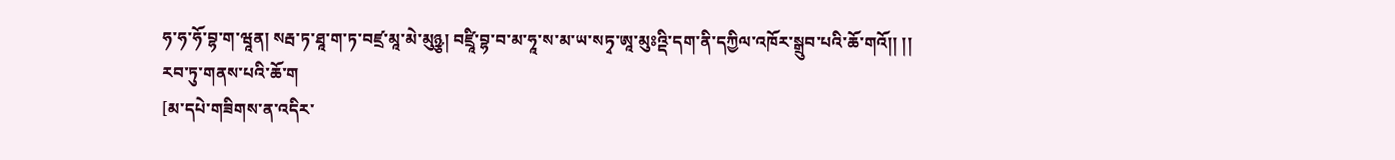ཧ་ཧ་ཧོ་བྷ་ག་ཝཱན། སརྦ་ཏ་ཐཱ་ག་ཏ་བཛྲ་མཱ་མེ་མུཉྩ། བཛྲཱི་བྷ་བ་མ་ཧཱ་ས་མ་ཡ་སཏྭ་ཨཱ་མུཿའྡི་དག་ནི་དཀྱིལ་འཁོར་སྒྲུབ་པའི་ཆོ་གའོ།། །།
རབ་ཏུ་གནས་པའི་ཆོ་ག
[མ་དཔེ་གཟིགས་ན་འདིར་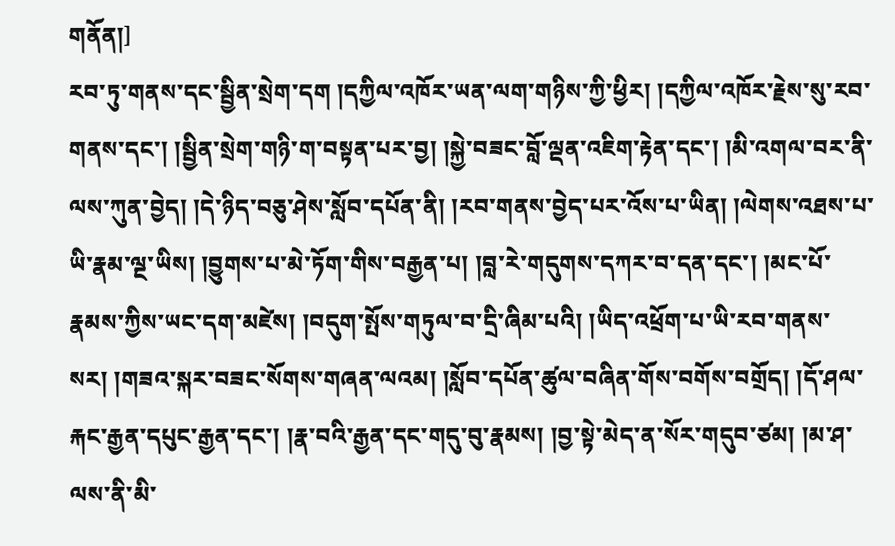གནོན།]
རབ་ཏུ་གནས་དང་སྦྱིན་སྲེག་དག །དཀྱིལ་འཁོར་ཡན་ལག་གཉིས་ཀྱི་ཕྱིར། །དཀྱིལ་འཁོར་རྗེས་སུ་རབ་གནས་དང་། །སྦྱིན་སྲེག་གཉི་ག་བསྟན་པར་བྱ། །སྐྱེ་བཟང་བློ་ལྡན་འཇིག་རྟེན་དང་། །མི་འགལ་བར་ནི་ལས་ཀུན་བྱེད། །དེ་ཉིད་བཅུ་ཤེས་སློབ་དཔོན་ནི། །རབ་གནས་བྱེད་པར་འོས་པ་ཡིན། །ལེགས་འཐས་པ་ཡི་རྣམ་ལྔ་ཡིས། །བྱུགས་པ་མེ་ཏོག་གིས་བརྒྱན་པ། །བླ་རེ་གདུགས་དཀར་བ་དན་དང་། །མང་པོ་རྣམས་ཀྱིས་ཡང་དག་མཛེས། །བདུག་སྤོས་གཏུལ་བ་དྲི་ཞིམ་པའི། །ཡིད་འཕྲོག་པ་ཡི་རབ་གནས་སར། །གཟའ་སྐར་བཟང་སོགས་གཞན་ལའམ། །སློབ་དཔོན་ཚུལ་བཞིན་གོས་བགོས་བགྲོད། །དོ་ཤལ་རྐང་རྒྱན་དཔུང་རྒྱན་དང་། །རྣ་བའི་རྒྱན་དང་གདུ་བུ་རྣམས། །བྱ་སྟེ་མེད་ན་སོར་གདུབ་ཙམ། །མ་ཤ་ལས་ནི་མི་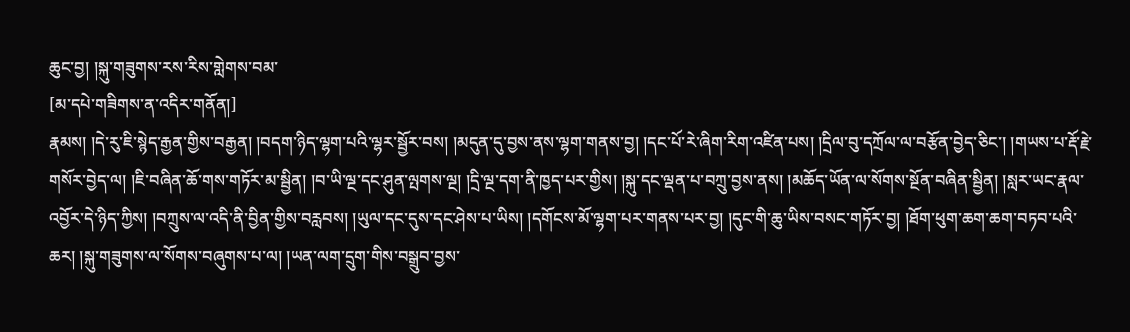ཆུང་བྱ། །སྐུ་གཟུགས་རས་རིས་གླེགས་བམ་
[མ་དཔེ་གཟིགས་ན་འདིར་གནོན།]
རྣམས། །དེ་རུ་ཇི་སྙེད་རྒྱན་གྱིས་བརྒྱན། །བདག་ཉིད་ལྷག་པའི་ལྷར་སྦྱོར་བས། །མདུན་དུ་བྱས་ནས་ལྷག་གནས་བྱ། །དང་པོ་རེ་ཞིག་རིག་འཛིན་པས། །དྲིལ་བུ་དཀྲོལ་ལ་བརྩོན་བྱེད་ཅིང་། །གཡས་པ་རྡོ་རྗེ་གསོར་བྱེད་ལ། །ཇི་བཞིན་ཆོ་གས་གཏོར་མ་སྦྱིན། །བ་ཡི་ལྔ་དང་ཤུན་ལྤགས་ལྔ། །དྲི་ལྔ་དག་ནི་ཁྱད་པར་གྱིས། །སྐུ་དང་ལྡན་པ་བཀྲུ་བྱས་ནས། །མཆོད་ཡོན་ལ་སོགས་སྔོན་བཞིན་སྦྱིན། །སླར་ཡང་རྣལ་འབྱོར་དེ་ཉིད་ཀྱིས། །བཀྲུས་ལ་འདི་ནི་བྱིན་གྱིས་བརླབས། །ཡུལ་དང་དུས་དང་ཤེས་པ་ཡིས། །དགོངས་མོ་ལྷག་པར་གནས་པར་བྱ། །དུང་གི་ཆུ་ཡིས་བསང་གཏོར་བྱ། །ཐོག་ཕུག་ཆག་ཆག་བཏབ་པའི་ཆར། །སྐུ་གཟུགས་ལ་སོགས་བཞུགས་པ་ལ། །ཡན་ལག་དྲུག་གིས་བསྒྲུབ་བྱས་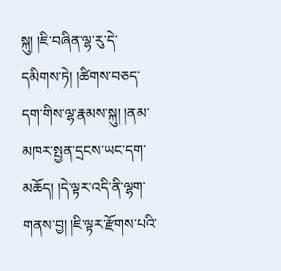སྐུ། །ཇི་བཞིན་ལྷ་རུ་དེ་དམིགས་ཏེ། །ཚིགས་བཅད་དག་གིས་ལྷ་རྣམས་སྐུ། །ནམ་མཁར་སྤྱན་དྲངས་ཡང་དག་མཆོད། །དེ་ལྟར་འདི་ནི་ལྷག་གནས་བྱ། །ཇི་ལྟར་རྫོགས་པའི་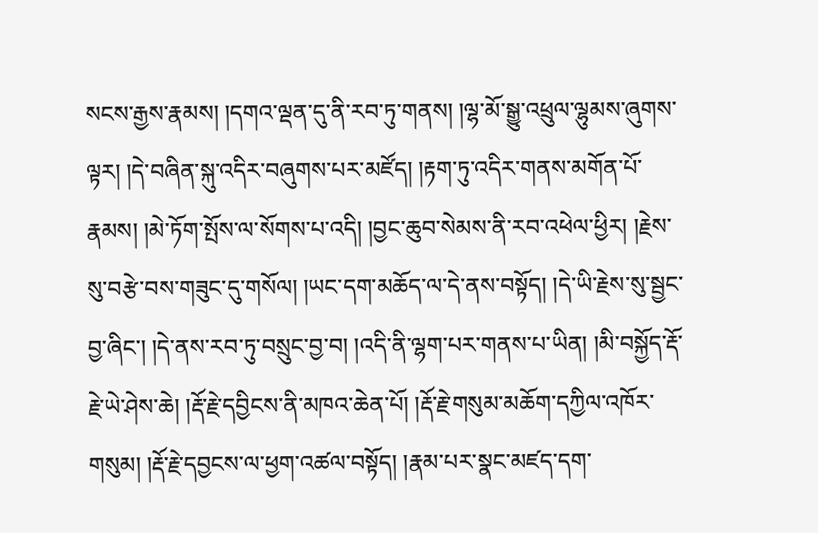སངས་རྒྱས་རྣམས། །དགའ་ལྡན་དུ་ནི་རབ་ཏུ་གནས། །ལྷ་མོ་སྒྱུ་འཕྲུལ་ལྷུམས་ཞུགས་ལྟར། །དེ་བཞིན་སྐུ་འདིར་བཞུགས་པར་མཛོད། །རྟག་ཏུ་འདིར་གནས་མགོན་པོ་རྣམས། །མེ་ཏོག་སྤོས་ལ་སོགས་པ་འདི། །བྱང་ཆུབ་སེམས་ནི་རབ་འཕེལ་ཕྱིར། །རྗེས་སུ་བརྩེ་བས་གཟུང་དུ་གསོལ། །ཡང་དག་མཆོད་ལ་དེ་ནས་བསྟོད། །དེ་ཡི་རྗེས་སུ་སྦྱང་བྱ་ཞིང་། །དེ་ནས་རབ་ཏུ་བསྲུང་བྱ་བ། །འདི་ནི་ལྷག་པར་གནས་པ་ཡིན། །མི་བསྐྱོད་རྡོ་རྗེ་ཡེ་ཤེས་ཆེ། །རྡོ་རྗེ་དབྱིངས་ནི་མཁའ་ཆེན་པོ། །རྡོ་རྗེ་གསུམ་མཆོག་དཀྱིལ་འཁོར་གསུམ། །རྡོ་རྗེ་དབྱངས་ལ་ཕྱག་འཚལ་བསྟོད། །རྣམ་པར་སྣང་མཛད་དག་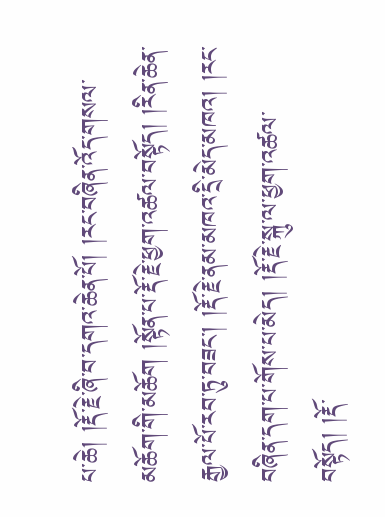པ་ཆེ། །རྡོ་རྗེ་ཞི་བ་དགའ་ཆེན་པོ། །རང་བཞིན་འོད་གསལ་མཆོག་གི་མཆོག །སྟོན་པ་རྡོ་རྗེ་ཕྱག་འཚལ་བསྟོད། །རིན་ཆེན་རྒྱལ་པོ་རབ་ཏུ་བཟང་། །རྡོ་རྗེ་ནམ་མཁའ་དྲི་མེད་མཁའ། །རང་བཞིན་དག་པ་གོས་པ་མེད། །རྡོ་རྗེ་སྐུ་ལ་ཕྱག་འཚལ་བསྟོད། །རྡོ་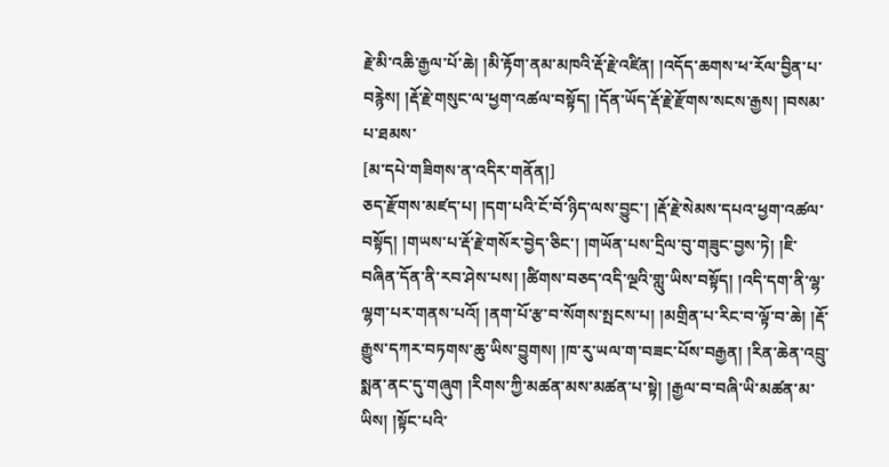རྗེ་མི་འཆི་རྒྱལ་པོ་ཆེ། །མི་རྟོག་ནམ་མཁའི་རྡོ་རྗེ་འཛིན། །འདོད་ཆགས་ཕ་རོལ་བྱིན་པ་བརྙེས། །རྡོ་རྗེ་གསུང་ལ་ཕྱག་འཚལ་བསྟོད། །དོན་ཡོད་རྡོ་རྗེ་རྫོགས་སངས་རྒྱས། །བསམ་པ་ཐམས་
[མ་དཔེ་གཟིགས་ན་འདིར་གནོན།]
ཅད་རྫོགས་མཛད་པ། །དག་པའི་ངོ་བོ་ཉིད་ལས་བྱུང་། །རྡོ་རྗེ་སེམས་དཔའ་ཕྱག་འཚལ་བསྟོད། །གཡས་པ་རྡོ་རྗེ་གསོར་བྱེད་ཅིང་། །གཡོན་པས་དྲིལ་བུ་གཟུང་བྱས་ཏེ། །ཇི་བཞིན་དོན་ནི་རབ་ཤེས་པས། །ཚིགས་བཅད་འདི་ལྔའི་གླུ་ཡིས་བསྟོད། །འདི་དག་ནི་ལྷ་ལྷག་པར་གནས་པའོ། །ནག་པོ་རྩ་བ་སོགས་སྤངས་པ། །མགྲིན་པ་རིང་བ་ལྟོ་བ་ཆེ། །རྡོ་རྒྱུས་དཀར་བཏགས་ཆུ་ཡིས་བྱུགས། །ཁ་རུ་ཡལ་ག་བཟང་པོས་བརྒྱན། །རིན་ཆེན་འབྲུ་སྨན་ནང་དུ་གཞུག །རིགས་ཀྱི་མཚན་མས་མཚན་པ་སྟེ། །རྒྱལ་བ་བཞི་ཡི་མཚན་མ་ཡིས། །སྟོང་པའི་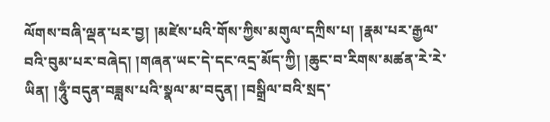ལོགས་བཞི་ལྡན་པར་བྱ། །མཛེས་པའི་གོས་ཀྱིས་མགུལ་དཀྲིས་པ། །རྣམ་པར་རྒྱལ་བའི་བུམ་པར་བཞེད། །གཞན་ཡང་དེ་དང་འདྲ་མོད་ཀྱི། །ཆུང་བ་རིགས་མཚན་རེ་རེ་ཡིན། །ཧཱུྃ་བདུན་བཟླས་པའི་སྣལ་མ་བདུན། །བསྒྲིལ་བའི་སྲད་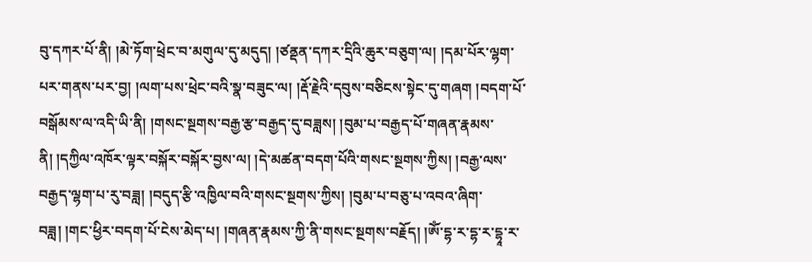བུ་དཀར་པོ་ནི། །མེ་ཏོག་ཕྲེང་བ་མགུལ་དུ་མདུད། །ཙནྡན་དཀར་དྲིའི་ཆུར་བཅུག་ལ། །དམ་པོར་ལྷག་པར་གནས་པར་བྱ། །ལག་པས་ཕྲེང་བའི་སྣ་བཟུང་ལ། །རྡོ་རྗེའི་དབུས་བཅིངས་སྟེང་དུ་གཞག །བདག་པོ་བསྒོམས་ལ་འདི་ཡི་ནི། །གསང་སྔགས་བརྒྱ་རྩ་བརྒྱད་དུ་བཟླས། །བུམ་པ་བརྒྱད་པོ་གཞན་རྣམས་ནི། །དཀྱིལ་འཁོར་ལྟར་བསྐོར་བསྐོར་བྱས་ལ། །དེ་མཚན་བདག་པོའི་གསང་སྔགས་ཀྱིས། །བརྒྱ་ལས་བརྒྱད་ལྷག་པ་རུ་བཟླ། །བདུད་རྩི་འཁྱིལ་བའི་གསང་སྔགས་ཀྱིས། །བུམ་པ་བཅུ་པ་འབའ་ཞིག་བཟླ། །གང་ཕྱིར་བདག་པོ་ངེས་མེད་པ། །གཞན་རྣམས་ཀྱི་ནི་གསང་སྔགས་བརྗོད། །ཨོཾ་དྷ་ར་དྷ་ར་དྷཱ་ར་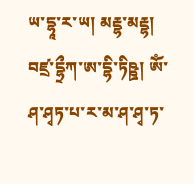ཡ་དྷཱ་ར་ཡ། མརྡྷ་མརྡྷ། བཛྲ་དྷྲྀཀ་ཨ་དྷི་ཏིཥྛ། ཨོཾ་ཤ་ཤྭཏ་པ་ར་མ་ཤ་ཤྭ་ཏ་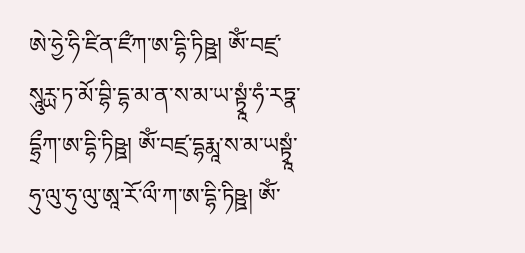ཨེ་ཧྱེ་ཧི་ཛིན་ཛྀཀ་ཨ་དྷི་ཏིཥྛ། ཨོཾ་བཛྲ་སཱུཪྻ་ཏ་མོ་བྷི་དྷ་མ་ན་ས་མ་ཡ་སྟྭཱཾ་ཧཾ་རཏྣ་དྷྲྀཀ་ཨ་དྷི་ཏིཥྛ། ཨོཾ་བཛྲ་དྷརྨཱ་ས་མ་ཡསྟྭཱཾ་ཧུ་ལུ་ཧུ་ལུ་ཨཱ་རོ་ལྀ་ཀ་ཨ་དྷི་ཏིཥྛ། ཨོཾ་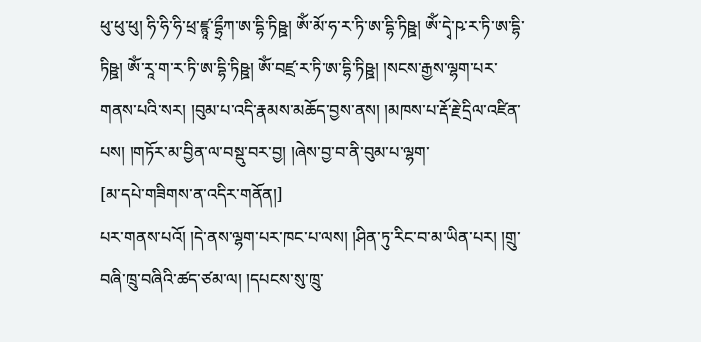ཕུ་ཕུ་ཕུ། ཧི་ཧི་ཧི་ཕྲ་ཛྙཱ་དྷྲྀཀ་ཨ་དྷི་ཏིཥྛ། ཨོཾ་མོ་ཧ་ར་ཏི་ཨ་དྷི་ཏིཥྛ། ཨོཾ་དྭེ་ཥ་ར་ཏི་ཨ་དྷི་ཏིཥྛ། ཨོཾ་རཱ་ག་ར་ཏི་ཨ་དྷི་ཏིཥྛ། ཨོཾ་བཛྲ་ར་ཏི་ཨ་དྷི་ཏིཥྛ། །སངས་རྒྱས་ལྷག་པར་གནས་པའི་སར། །བུམ་པ་འདི་རྣམས་མཆོད་བྱས་ནས། །མཁས་པ་རྡོ་རྗེ་དྲིལ་འཛིན་པས། །གཏོར་མ་བྱིན་ལ་བསྡུ་བར་བྱ། །ཞེས་བྱ་བ་ནི་བུམ་པ་ལྷག་
[མ་དཔེ་གཟིགས་ན་འདིར་གནོན།]
པར་གནས་པའོ། །དེ་ནས་ལྷག་པར་ཁང་པ་ལས། །ཤིན་ཏུ་རིང་བ་མ་ཡིན་པར། །གྲུ་བཞི་ཁྲུ་བཞིའི་ཚད་ཙམ་ལ། །དཔངས་སུ་ཁྲུ་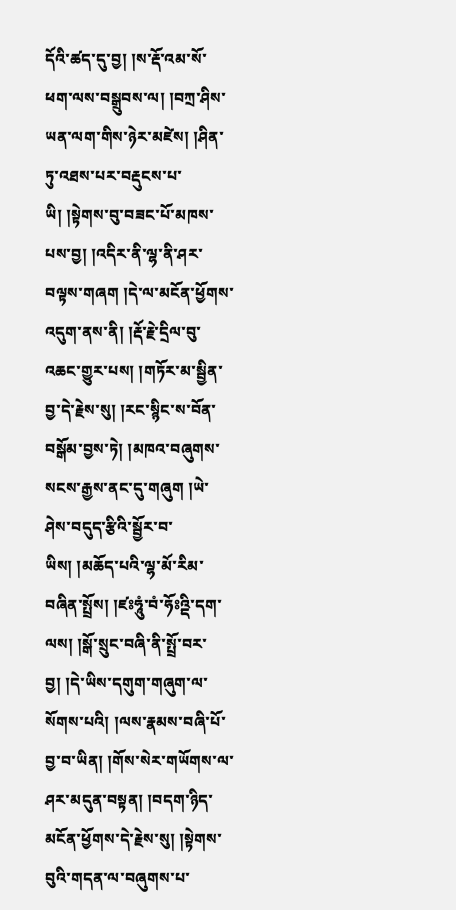དོའི་ཚད་དུ་བྱ། །ས་རྡོ་འམ་སོ་ཕག་ལས་བསྒྲུབས་ལ། །བཀྲ་ཤིས་ཡན་ལག་གིས་ཉེར་མཛེས། །ཤིན་ཏུ་འཐས་པར་བརྡུངས་པ་ཡི། །སྟེགས་བུ་བཟང་པོ་མཁས་པས་བྱ། །འདིར་ནི་ལྷ་ནི་ཤར་བལྟས་གཞག །དེ་ལ་མངོན་ཕྱོགས་འདུག་ནས་ནི། །རྡོ་རྗེ་དྲིལ་བུ་འཆང་གྱུར་པས། །གཏོར་མ་སྦྱིན་བྱ་དེ་རྗེས་སུ། །རང་སྙིང་ས་བོན་བསྒོམ་བྱས་ཏེ། །མཁའ་བཞུགས་སངས་རྒྱས་ནང་དུ་གཞུག །ཡེ་ཤེས་བདུད་རྩིའི་སྦྱོར་བ་ཡིས། །མཆོད་པའི་ལྷ་མོ་རིམ་བཞིན་སྤྲོས། །ཛཿཧཱུཾ་བཾ་ཧོཿའྡི་དག་ལས། །སྒོ་སྲུང་བཞི་ནི་སྤྲོ་བར་བྱ། །དེ་ཡིས་དགུག་གཞུག་ལ་སོགས་པའི། །ལས་རྣམས་བཞི་པོ་བྱ་བ་ཡིན། །གོས་སེར་གཡོགས་ལ་ཤར་མདུན་བསྟན། །བདག་ཉིད་མངོན་ཕྱོགས་དེ་རྗེས་སུ། །སྟེགས་བུའི་གདན་ལ་བཞུགས་པ་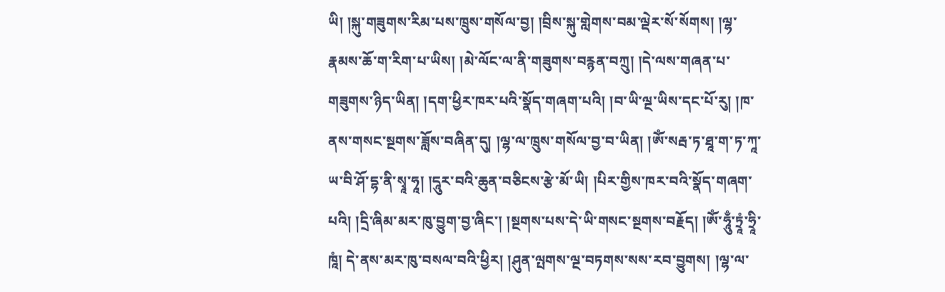ཡི། །སྐུ་གཟུགས་རིམ་པས་ཁྲུས་གསོལ་བྱ། །བྲིས་སྐུ་གླེགས་བམ་ལྡེར་སོ་སོགས། །ལྷ་རྣམས་ཆོ་ག་རིག་པ་ཡིས། །མེ་ལོང་ལ་ནི་གཟུགས་བརྙན་བཀྲུ། །དེ་ལས་གཞན་པ་གཟུགས་ཉིད་ཡིན། །དག་ཕྱིར་ཁར་པའི་སྣོད་གཞག་པའི། །བ་ཡི་ལྔ་ཡིས་དང་པོ་རུ། །ཁ་ནས་གསང་སྔགས་ཟློས་བཞིན་དུ། །ལྷ་ལ་ཁྲུས་གསོལ་བྱ་བ་ཡིན། །ཨོཾ་སརྦ་ཏ་ཐཱ་ག་ཏ་ཀཱ་ཡ་བི་ཤོ་དྷ་ནི་སྭཱ་ཧཱ། །དཱུར་བའི་ཆུན་བཅིངས་རྩེ་མོ་ཡི། །པིར་གྱིས་ཁར་བའི་སྣོད་གཞག་པའི། །དྲི་ཞིམ་མར་ཁུ་བྱུག་བྱ་ཞིང་། །སྔགས་པས་དེ་ཡི་གསང་སྔགས་བརྗོད། །ཨོཾ་ཧཱུྃ་ཏྲཱཾ་ཧྲཱི་ཁཱཾ། དེ་ནས་མར་ཁུ་བསལ་བའི་ཕྱིར། །ཤུན་ལྤགས་ལྔ་བཏགས་སས་རབ་བྱུགས། །ལྷ་ལ་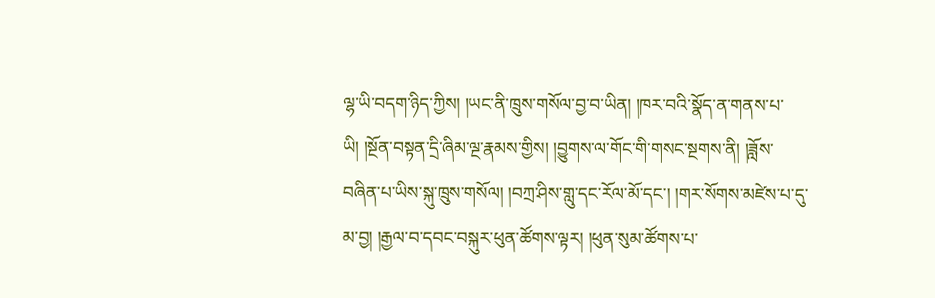ལྷ་ཡི་བདག་ཉིད་ཀྱིས། །ཡང་ནི་ཁྲུས་གསོལ་བྱ་བ་ཡིན། །ཁར་བའི་སྣོད་ན་གནས་པ་ཡི། །སྔོན་བསྟན་དྲི་ཞིམ་ལྔ་རྣམས་གྱིས། །བྱུགས་ལ་གོང་གི་གསང་སྔགས་ནི། །ཟློས་བཞིན་པ་ཡིས་སྐུ་ཁྲུས་གསོལ། །བཀྲ་ཤིས་གླུ་དང་རོལ་མོ་དང་། །གར་སོགས་མཛེས་པ་དུ་མ་བྱ། །རྒྱལ་བ་དབང་བསྐུར་ཕུན་ཚོགས་ལྟར། །ཕུན་སུམ་ཚོགས་པ་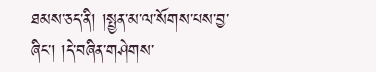ཐམས་ཅད་ནི། །སྤྱན་མ་ལ་སོགས་པས་བྱ་ཞིང་། །དེ་བཞིན་གཤེགས་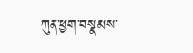ཀུན་ཕྱག་བསྣམས་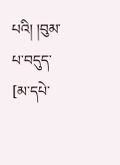པའི། །བུམ་པ་བདུད་
[མ་དཔེ་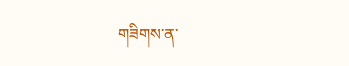གཟིགས་ན་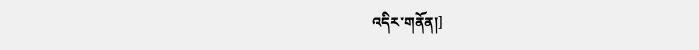འདིར་གནོན།]